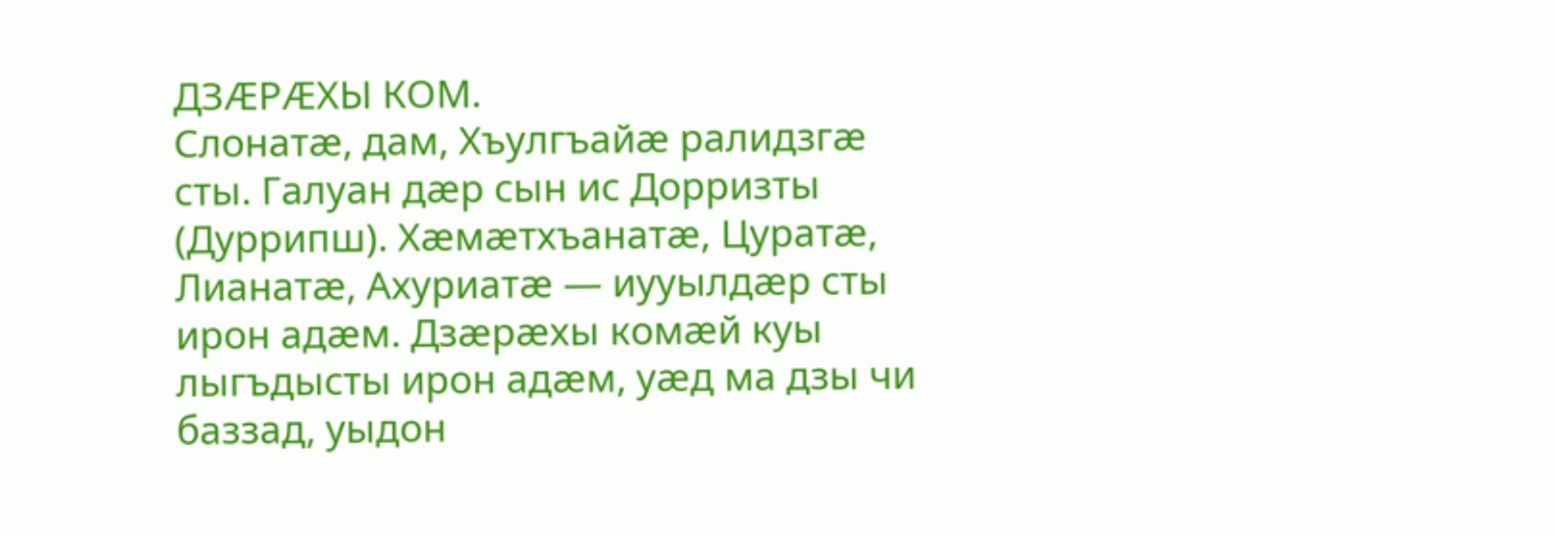ДЗӔРӔХЫ КОМ.
Слонатӕ, дам, Хъулгъайӕ ралидзгӕ сты. Галуан дӕр сын ис Дорризты (Дуррипш). Хӕмӕтхъанатӕ, Цуратӕ, Лианатӕ, Ахуриатӕ — иууылдӕр сты ирон адӕм. Дзӕрӕхы комӕй куы лыгъдысты ирон адӕм, уӕд ма дзы чи баззад, уыдон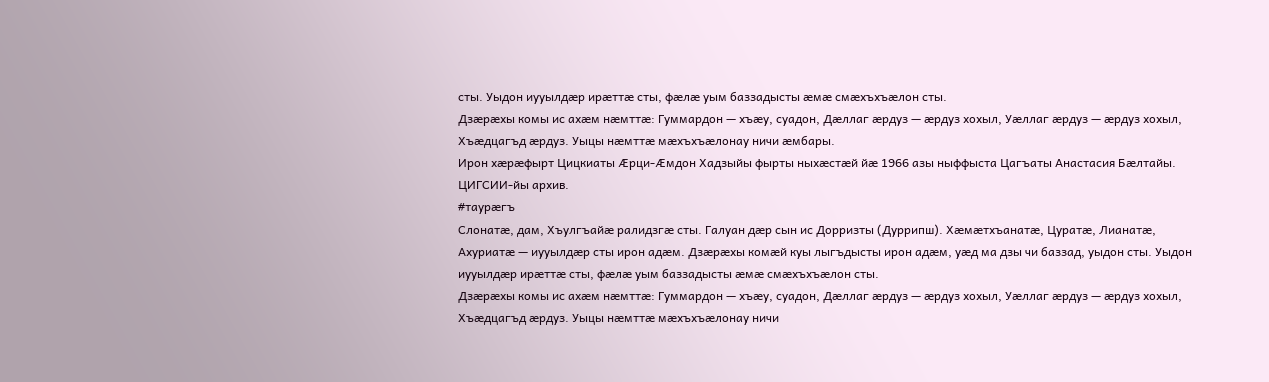сты. Уыдон иууылдӕр ирӕттӕ сты, фӕлӕ уым баззадысты ӕмӕ смӕхъхъӕлон сты.
Дзӕрӕхы комы ис ахӕм нӕмттӕ: Гуммардон — хъӕу, суадон, Дӕллаг ӕрдуз — ӕрдуз хохыл, Уӕллаг ӕрдуз — ӕрдуз хохыл, Хъӕдцагъд ӕрдуз. Уыцы нӕмттӕ мӕхъхъӕлонау ничи ӕмбары.
Ирон хӕрӕфырт Цицкиаты Ӕрци-Ӕмдон Хадзыйы фырты ныхӕстӕй йӕ 1966 азы ныффыста Цагъаты Анастасия Бӕлтайы. ЦИГСИИ-йы архив.
#таурӕгъ
Слонатӕ, дам, Хъулгъайӕ ралидзгӕ сты. Галуан дӕр сын ис Дорризты (Дуррипш). Хӕмӕтхъанатӕ, Цуратӕ, Лианатӕ, Ахуриатӕ — иууылдӕр сты ирон адӕм. Дзӕрӕхы комӕй куы лыгъдысты ирон адӕм, уӕд ма дзы чи баззад, уыдон сты. Уыдон иууылдӕр ирӕттӕ сты, фӕлӕ уым баззадысты ӕмӕ смӕхъхъӕлон сты.
Дзӕрӕхы комы ис ахӕм нӕмттӕ: Гуммардон — хъӕу, суадон, Дӕллаг ӕрдуз — ӕрдуз хохыл, Уӕллаг ӕрдуз — ӕрдуз хохыл, Хъӕдцагъд ӕрдуз. Уыцы нӕмттӕ мӕхъхъӕлонау ничи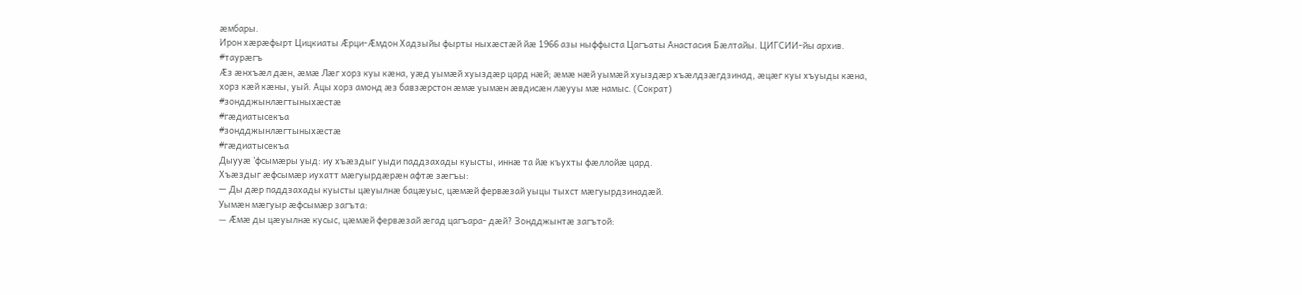ӕмбары.
Ирон хӕрӕфырт Цицкиаты Ӕрци-Ӕмдон Хадзыйы фырты ныхӕстӕй йӕ 1966 азы ныффыста Цагъаты Анастасия Бӕлтайы. ЦИГСИИ-йы архив.
#таурӕгъ
Æз æнхъæл дæн, æмæ Лæг хорз куы кæна, уæд уымæй хуыздæр цард нæй; æмæ нæй уымæй хуыздæр хъæлдзæгдзинад, æцæг куы хъуыды кæна, хорз кæй кæны, уый. Ацы хорз амонд æз бавзæрстон æмæ уымæн æвдисæн лæууы мæ намыс. (Сократ)
#зондджынлӕгтыныхӕстӕ
#гӕдиатысекъа
#зондджынлӕгтыныхӕстӕ
#гӕдиатысекъа
Дыууæ ’фсымæры уыд: иу хъæздыг уыди паддзахады куысты, иннæ та йæ къухты фæллойæ цард.
Хъæздыг æфсымæр иухатт мæгуырдæрæн афтæ зæгъы:
— Ды дæр паддзахады куысты цæуылнæ бацæуыс, цæмæй фервæзай уыцы тыхст мæгуырдзинадæй.
Уымæн мæгуыр æфсымæр загъта:
— Æмæ ды цæуылнæ кусыс, цæмæй фервæзай æгад цагъара- дæй? Зондджынтæ загътой: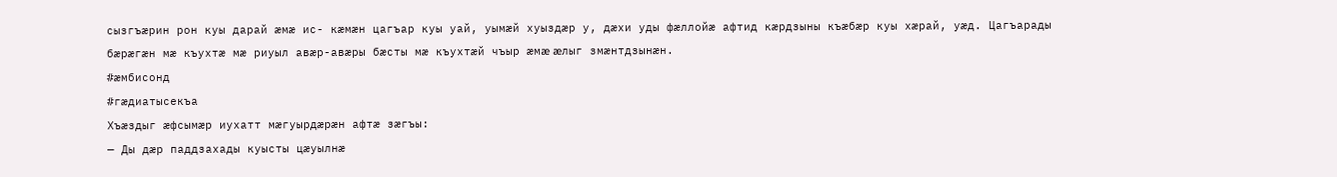сызгъæрин рон куы дарай æмæ ис- кæмæн цагъар куы уай, уымæй хуыздæр у, дæхи уды фæллойæ афтид кæрдзыны къæбæр куы хæрай, уæд. Цагъарады бæрæгæн мæ къухтæ мæ риуыл авæр-авæры бæсты мæ къухтæй чъыр æмæ æлыг змæнтдзынæн.
#ӕмбисонд
#гӕдиатысекъа
Хъæздыг æфсымæр иухатт мæгуырдæрæн афтæ зæгъы:
— Ды дæр паддзахады куысты цæуылнæ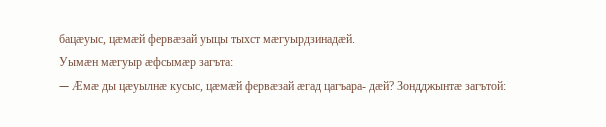бацæуыс, цæмæй фервæзай уыцы тыхст мæгуырдзинадæй.
Уымæн мæгуыр æфсымæр загъта:
— Æмæ ды цæуылнæ кусыс, цæмæй фервæзай æгад цагъара- дæй? Зондджынтæ загътой: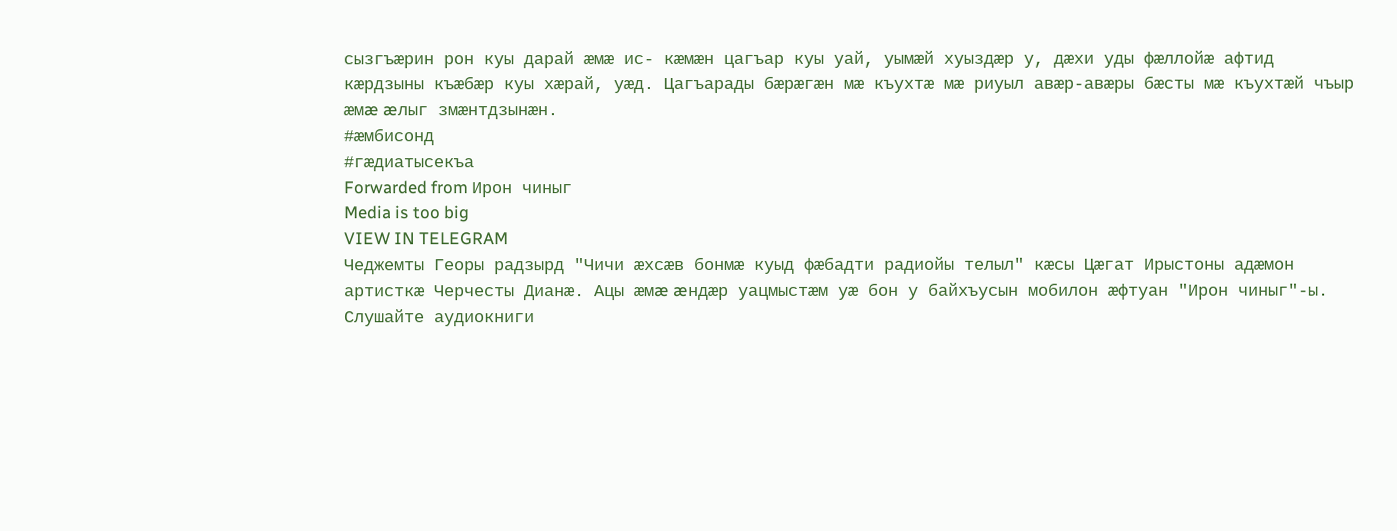сызгъæрин рон куы дарай æмæ ис- кæмæн цагъар куы уай, уымæй хуыздæр у, дæхи уды фæллойæ афтид кæрдзыны къæбæр куы хæрай, уæд. Цагъарады бæрæгæн мæ къухтæ мæ риуыл авæр-авæры бæсты мæ къухтæй чъыр æмæ æлыг змæнтдзынæн.
#ӕмбисонд
#гӕдиатысекъа
Forwarded from Ирон чиныг
Media is too big
VIEW IN TELEGRAM
Чеджемты Георы радзырд "Чичи æхсæв бонмæ куыд фæбадти радиойы телыл" кæсы Цæгат Ирыстоны адæмон артисткæ Черчесты Дианæ. Ацы æмæ æндæр уацмыстæм уæ бон у байхъусын мобилон æфтуан "Ирон чиныг"-ы.
Слушайте аудиокниги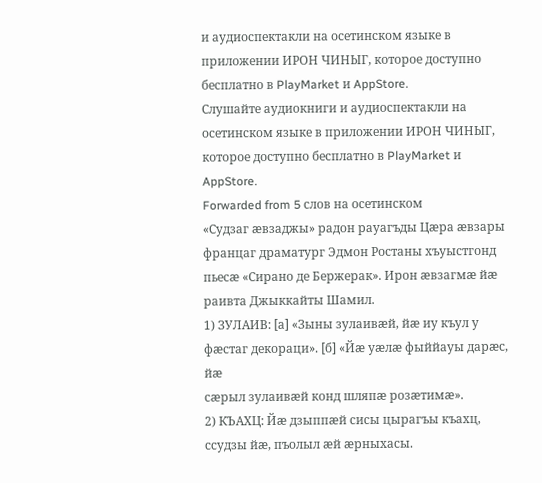и аудиоспектакли на осетинском языке в приложении ИРОН ЧИНЫГ, которое доступно бесплатно в PlayMarket и AppStore.
Слушайте аудиокниги и аудиоспектакли на осетинском языке в приложении ИРОН ЧИНЫГ, которое доступно бесплатно в PlayMarket и AppStore.
Forwarded from 5 слов на осетинском
«Судзаг æвзаджы» радон рауагъды Цæра æвзары францаг драматург Эдмон Ростаны хъуыстгонд
пьесæ «Сирано де Бержерак». Ирон æвзагмæ йæ раивта Джыккайты Шамил.
1) ЗУЛАИВ: [а] «Зыны зулаивæй, йæ иу къул у фæстаг декораци». [б] «Йæ уæлæ фыййауы дарæс, йæ
сæрыл зулаивæй конд шляпæ розæтимæ».
2) КЪАХЦ: Йæ дзыппæй сисы цырагъы къахц, ссудзы йæ, пъолыл æй æрныхасы.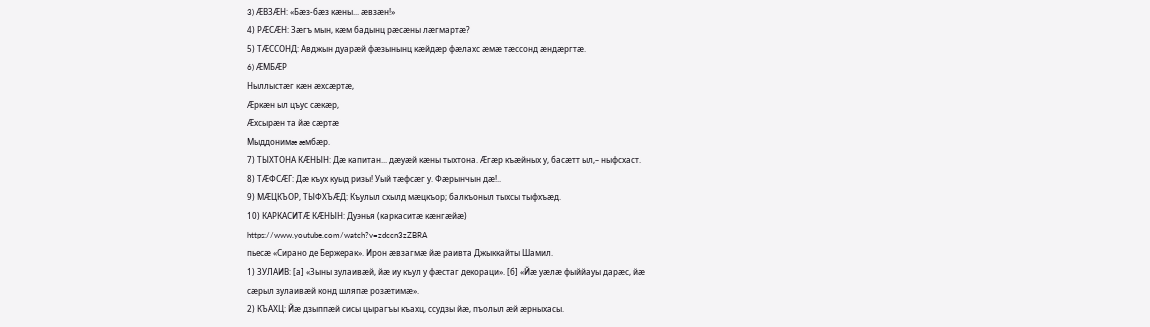3) ÆВЗÆН: «Бæз-бæз кæны... æвзæн!»
4) РÆСÆН: Зæгъ мын, кæм бадынц рæсæны лæгмартæ?
5) ТÆССОНД: Авджын дуарæй фæзынынц кæйдæр фæлахс æмæ тæссонд æндæргтæ.
6) ÆМБÆР
Ныллыстæг кæн æхсæртæ,
Æркæн ыл цъус сæкæр,
Æхсырæн та йæ сæртæ
Мыддонимæ æмбæр.
7) ТЫХТОНА КÆНЫН: Дæ капитан... дæуæй кæны тыхтона. Æгæр къæйных у, басæтт ыл,– ныфсхаст.
8) ТÆФСÆГ: Дæ къух куыд ризы! Уый тæфсæг у. Фæрынчын дæ!..
9) МÆЦКЪОР, ТЫФХЪÆД: Къулыл схылд мæцкъор; балкъоныл тыхсы тыфхъæд.
10) КАРКАСИТÆ КÆНЫН: Дуэнья (каркаситæ кæнгæйæ)
https://www.youtube.com/watch?v=zdccn3zZBRA
пьесæ «Сирано де Бержерак». Ирон æвзагмæ йæ раивта Джыккайты Шамил.
1) ЗУЛАИВ: [а] «Зыны зулаивæй, йæ иу къул у фæстаг декораци». [б] «Йæ уæлæ фыййауы дарæс, йæ
сæрыл зулаивæй конд шляпæ розæтимæ».
2) КЪАХЦ: Йæ дзыппæй сисы цырагъы къахц, ссудзы йæ, пъолыл æй æрныхасы.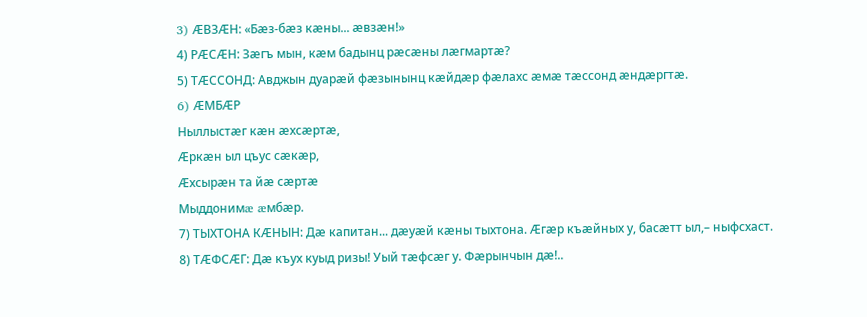3) ÆВЗÆН: «Бæз-бæз кæны... æвзæн!»
4) РÆСÆН: Зæгъ мын, кæм бадынц рæсæны лæгмартæ?
5) ТÆССОНД: Авджын дуарæй фæзынынц кæйдæр фæлахс æмæ тæссонд æндæргтæ.
6) ÆМБÆР
Ныллыстæг кæн æхсæртæ,
Æркæн ыл цъус сæкæр,
Æхсырæн та йæ сæртæ
Мыддонимæ æмбæр.
7) ТЫХТОНА КÆНЫН: Дæ капитан... дæуæй кæны тыхтона. Æгæр къæйных у, басæтт ыл,– ныфсхаст.
8) ТÆФСÆГ: Дæ къух куыд ризы! Уый тæфсæг у. Фæрынчын дæ!..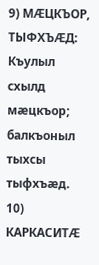9) МÆЦКЪОР, ТЫФХЪÆД: Къулыл схылд мæцкъор; балкъоныл тыхсы тыфхъæд.
10) КАРКАСИТÆ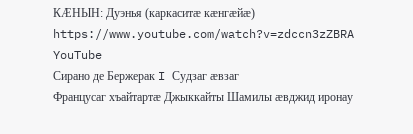КÆНЫН: Дуэнья (каркаситæ кæнгæйæ)
https://www.youtube.com/watch?v=zdccn3zZBRA
YouTube
Сирано де Бержерак I Судзаг æвзаг
Францусаг хъайтартæ Джыккайты Шамилы æвджид иронау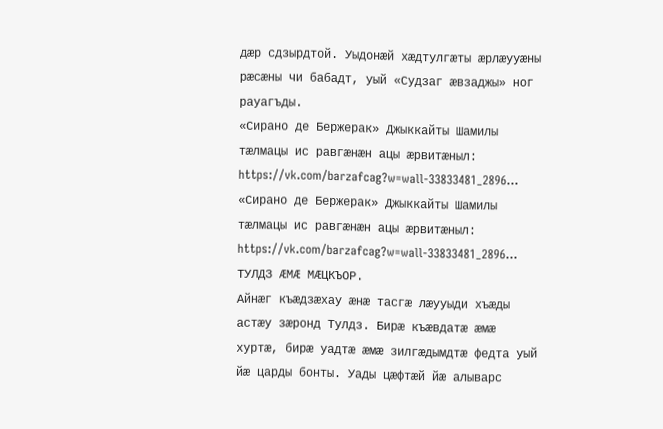дæр сдзырдтой. Уыдонæй хæдтулгæты æрлæууæны рæсæны чи бабадт, уый «Судзаг æвзаджы» ног рауагъды.
«Сирано де Бержерак» Джыккайты Шамилы тæлмацы ис равгæнæн ацы æрвитæныл: https://vk.com/barzafcag?w=wall-33833481_2896…
«Сирано де Бержерак» Джыккайты Шамилы тæлмацы ис равгæнæн ацы æрвитæныл: https://vk.com/barzafcag?w=wall-33833481_2896…
ТУЛДЗ ӔМӔ МӔЦКЪОР.
Айнӕг къӕдзӕхау ӕнӕ тасгӕ лӕууыди хъӕды астӕу зӕронд Тулдз. Бирӕ къӕвдатӕ ӕмӕ хуртӕ, бирӕ уадтӕ ӕмӕ зилгӕдымдтӕ федта уый йӕ царды бонты. Уады цӕфтӕй йӕ алыварс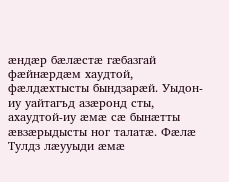ӕндӕр бӕлӕстӕ гӕбазгай фӕйнӕрдӕм хаудтой, фӕлдӕхтысты бындзарӕй. Уыдон-иу уайтагъд азӕронд сты, ахаудтой-иу ӕмӕ сӕ бынӕтты ӕвзӕрыдысты ног талатӕ. Фӕлӕ Тулдз лӕууыди ӕмӕ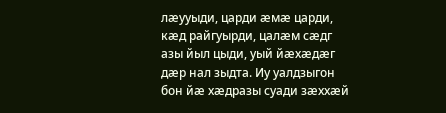лӕууыди, царди ӕмӕ царди, кӕд райгуырди, цалӕм сӕдг азы йыл цыди, уый йӕхӕдӕг дӕр нал зыдта. Иу уалдзыгон бон йӕ хӕдразы суади зӕххӕй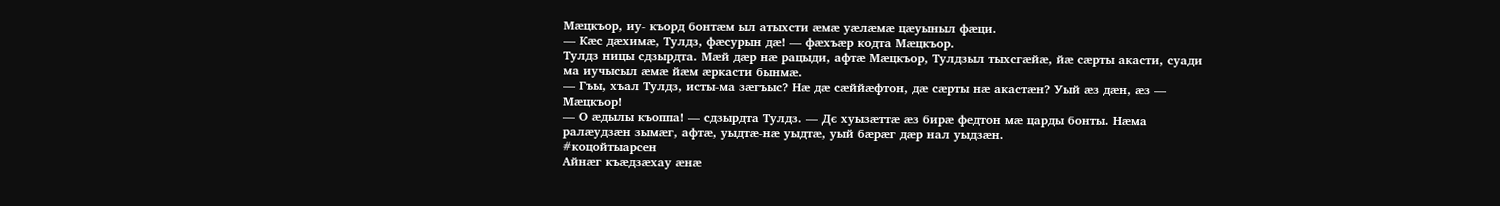Мӕцкъор, иу- къорд бонтӕм ыл атыхсти ӕмӕ уӕлӕмӕ цӕуыныл фӕци.
— Кӕс дӕхимӕ, Тулдз, фӕсурын дӕ! — фӕхъӕр кодта Мӕцкъор.
Тулдз ницы сдзырдта. Мӕй дӕр нӕ рацыди, афтӕ Мӕцкъор, Тулдзыл тыхсгӕйӕ, йӕ сӕрты акасти, суади ма иучысыл ӕмӕ йӕм ӕркасти бынмӕ.
— Гъы, хъал Тулдз, исты-ма зӕгъыс? Нӕ дӕ сӕййӕфтон, дӕ сӕрты нӕ акастӕн? Уый ӕз дӕн, ӕз — Мӕцкъор!
— О ӕдылы къоппа! — сдзырдта Тулдз. — Дє хуызӕттӕ ӕз бирӕ федтон мӕ царды бонты. Нӕма ралӕудзӕн зымӕг, афтӕ, уыдтӕ-нӕ уыдтӕ, уый бӕрӕг дӕр нал уыдзӕн.
#коцойтыарсен
Айнӕг къӕдзӕхау ӕнӕ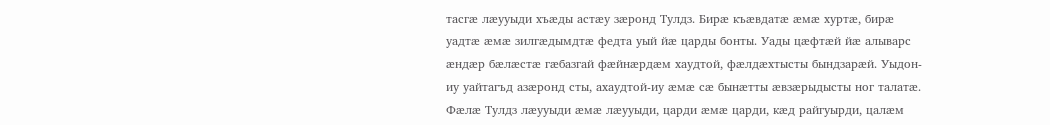тасгӕ лӕууыди хъӕды астӕу зӕронд Тулдз. Бирӕ къӕвдатӕ ӕмӕ хуртӕ, бирӕ уадтӕ ӕмӕ зилгӕдымдтӕ федта уый йӕ царды бонты. Уады цӕфтӕй йӕ алыварс ӕндӕр бӕлӕстӕ гӕбазгай фӕйнӕрдӕм хаудтой, фӕлдӕхтысты бындзарӕй. Уыдон-иу уайтагъд азӕронд сты, ахаудтой-иу ӕмӕ сӕ бынӕтты ӕвзӕрыдысты ног талатӕ. Фӕлӕ Тулдз лӕууыди ӕмӕ лӕууыди, царди ӕмӕ царди, кӕд райгуырди, цалӕм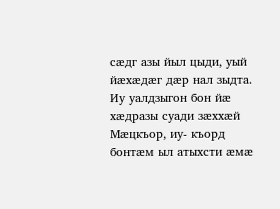сӕдг азы йыл цыди, уый йӕхӕдӕг дӕр нал зыдта. Иу уалдзыгон бон йӕ хӕдразы суади зӕххӕй Мӕцкъор, иу- къорд бонтӕм ыл атыхсти ӕмӕ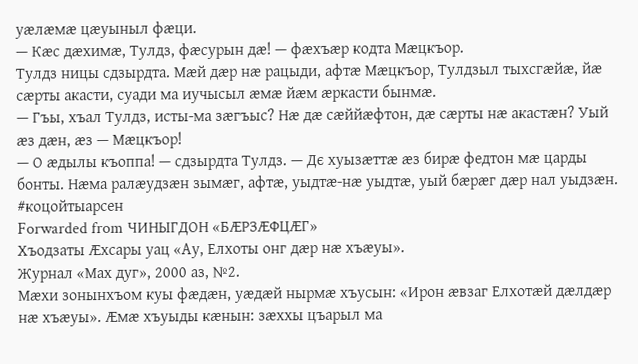уӕлӕмӕ цӕуыныл фӕци.
— Кӕс дӕхимӕ, Тулдз, фӕсурын дӕ! — фӕхъӕр кодта Мӕцкъор.
Тулдз ницы сдзырдта. Мӕй дӕр нӕ рацыди, афтӕ Мӕцкъор, Тулдзыл тыхсгӕйӕ, йӕ сӕрты акасти, суади ма иучысыл ӕмӕ йӕм ӕркасти бынмӕ.
— Гъы, хъал Тулдз, исты-ма зӕгъыс? Нӕ дӕ сӕййӕфтон, дӕ сӕрты нӕ акастӕн? Уый ӕз дӕн, ӕз — Мӕцкъор!
— О ӕдылы къоппа! — сдзырдта Тулдз. — Дє хуызӕттӕ ӕз бирӕ федтон мӕ царды бонты. Нӕма ралӕудзӕн зымӕг, афтӕ, уыдтӕ-нӕ уыдтӕ, уый бӕрӕг дӕр нал уыдзӕн.
#коцойтыарсен
Forwarded from ЧИНЫГДОН «БÆРЗÆФЦÆГ»
Хъодзаты Æхсары уац «Ау, Елхоты онг дæр нæ хъæуы».
Журнал «Мах дуг», 2000 аз, №2.
Мæхи зонынхъом куы фæдæн, уæдæй нырмæ хъусын: «Ирон æвзаг Елхотæй дæлдæр нæ хъæуы». Æмæ хъуыды кæнын: зæххы цъарыл ма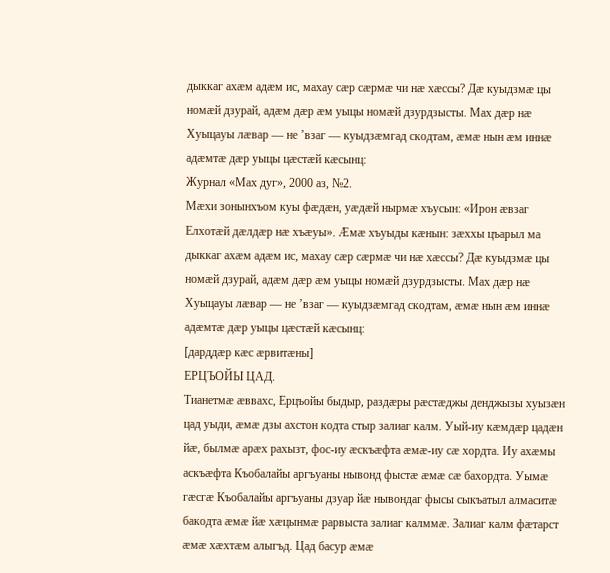дыккаг ахæм адæм ис, махау сæр сæрмæ чи нæ хæссы? Дæ куыдзмæ цы номæй дзурай, адæм дæр æм уыцы номæй дзурдзысты. Мах дæр нæ Хуыцауы лæвар — не ’взаг — куыдзæмгад скодтам, æмæ нын æм иннæ адæмтæ дæр уыцы цæстæй кæсынц:
Журнал «Мах дуг», 2000 аз, №2.
Мæхи зонынхъом куы фæдæн, уæдæй нырмæ хъусын: «Ирон æвзаг Елхотæй дæлдæр нæ хъæуы». Æмæ хъуыды кæнын: зæххы цъарыл ма дыккаг ахæм адæм ис, махау сæр сæрмæ чи нæ хæссы? Дæ куыдзмæ цы номæй дзурай, адæм дæр æм уыцы номæй дзурдзысты. Мах дæр нæ Хуыцауы лæвар — не ’взаг — куыдзæмгад скодтам, æмæ нын æм иннæ адæмтæ дæр уыцы цæстæй кæсынц:
[дарддæр кæс æрвитæны]
ЕРЦЪОЙЫ ЦАД.
Тианетмӕ ӕввахс, Ерцъойы быдыр, раздӕры рӕстӕджы денджызы хуызӕн цад уыди, ӕмӕ дзы ахстон кодта стыр залиаг калм. Уый-иу кӕмдӕр цадӕн йӕ, былмӕ арӕх рахызт, фос-иу ӕскъӕфта ӕмӕ-иу сӕ хордта. Иу ахӕмы аскъӕфта Къобалайы аргъуаны нывонд фыстӕ ӕмӕ сӕ бахордта. Уымӕ гӕсгӕ Къобалайы аргъуаны дзуар йӕ нывондаг фысы сыкъатыл алмаситӕ бакодта ӕмӕ йӕ хӕцынмӕ рарвыста залиаг калммӕ. Залиаг калм фӕтарст ӕмӕ хӕхтӕм алыгъд. Цад басур ӕмӕ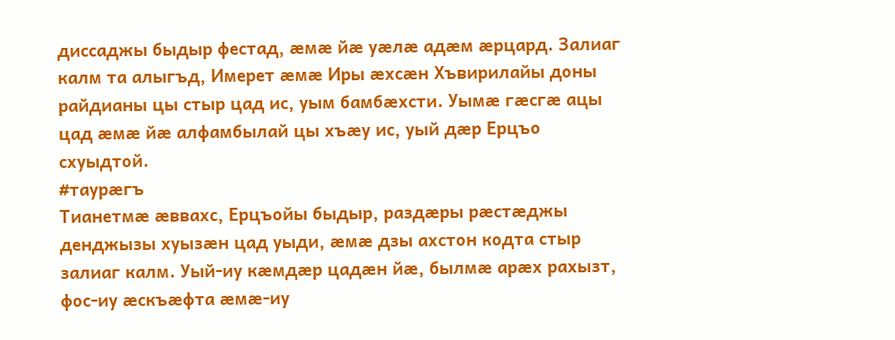диссаджы быдыр фестад, ӕмӕ йӕ уӕлӕ адӕм ӕрцард. Залиаг калм та алыгъд, Имерет ӕмӕ Иры ӕхсӕн Хъвирилайы доны райдианы цы стыр цад ис, уым бамбӕхсти. Уымӕ гӕсгӕ ацы цад ӕмӕ йӕ алфамбылай цы хъӕу ис, уый дӕр Ерцъо схуыдтой.
#таурӕгъ
Тианетмӕ ӕввахс, Ерцъойы быдыр, раздӕры рӕстӕджы денджызы хуызӕн цад уыди, ӕмӕ дзы ахстон кодта стыр залиаг калм. Уый-иу кӕмдӕр цадӕн йӕ, былмӕ арӕх рахызт, фос-иу ӕскъӕфта ӕмӕ-иу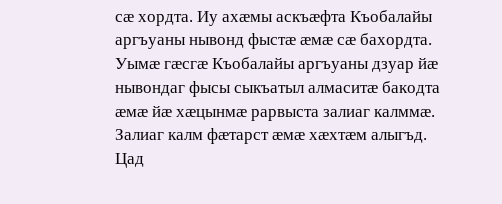сӕ хордта. Иу ахӕмы аскъӕфта Къобалайы аргъуаны нывонд фыстӕ ӕмӕ сӕ бахордта. Уымӕ гӕсгӕ Къобалайы аргъуаны дзуар йӕ нывондаг фысы сыкъатыл алмаситӕ бакодта ӕмӕ йӕ хӕцынмӕ рарвыста залиаг калммӕ. Залиаг калм фӕтарст ӕмӕ хӕхтӕм алыгъд. Цад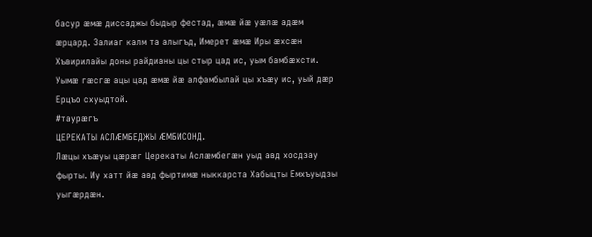басур ӕмӕ диссаджы быдыр фестад, ӕмӕ йӕ уӕлӕ адӕм ӕрцард. Залиаг калм та алыгъд, Имерет ӕмӕ Иры ӕхсӕн Хъвирилайы доны райдианы цы стыр цад ис, уым бамбӕхсти. Уымӕ гӕсгӕ ацы цад ӕмӕ йӕ алфамбылай цы хъӕу ис, уый дӕр Ерцъо схуыдтой.
#таурӕгъ
ЦЕРЕКАТЫ АСЛӔМБЕДЖЫ ӔМБИСОНД.
Лӕцы хъӕуы цӕрӕг Церекаты Аслӕмбегӕн уыд авд хосдзау фырты. Иу хатт йӕ авд фыртимӕ ныккарста Хабыцты Емхъуыдзы уыгӕрдӕн.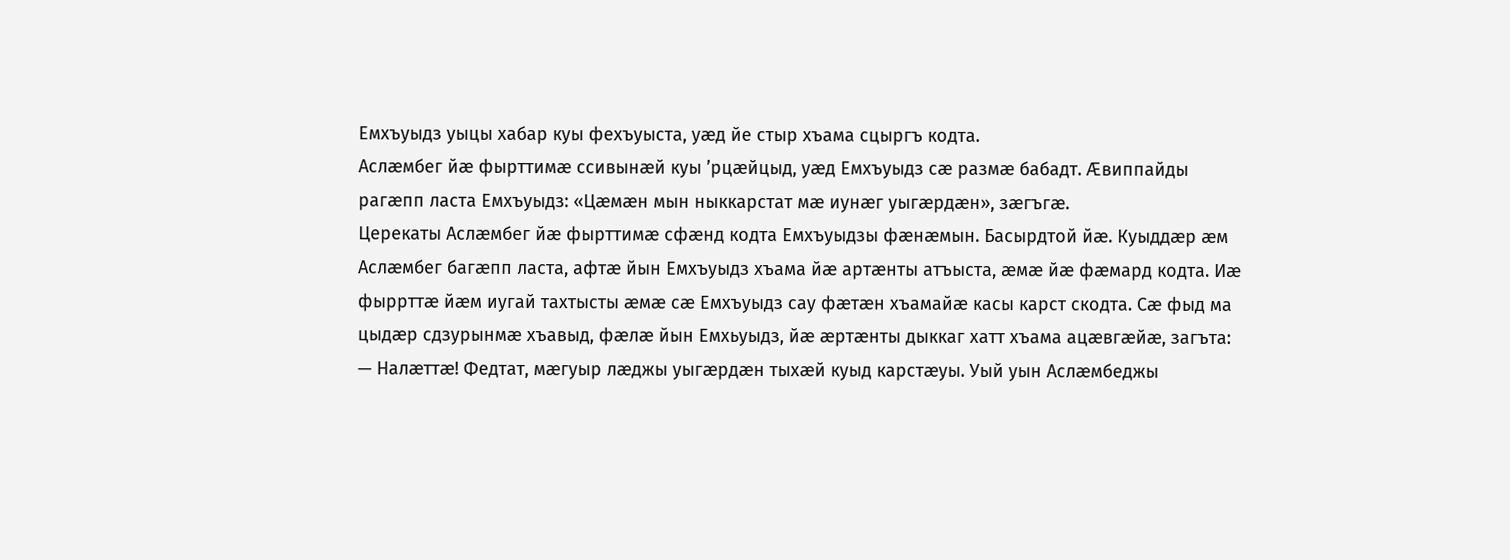Емхъуыдз уыцы хабар куы фехъуыста, уӕд йе стыр хъама сцыргъ кодта.
Аслӕмбег йӕ фырттимӕ ссивынӕй куы ’рцӕйцыд, уӕд Емхъуыдз сӕ размӕ бабадт. Ӕвиппайды рагӕпп ласта Емхъуыдз: «Цӕмӕн мын ныккарстат мӕ иунӕг уыгӕрдӕн», зӕгъгӕ.
Церекаты Аслӕмбег йӕ фырттимӕ сфӕнд кодта Емхъуыдзы фӕнӕмын. Басырдтой йӕ. Куыддӕр ӕм Аслӕмбег багӕпп ласта, афтӕ йын Емхъуыдз хъама йӕ артӕнты атъыста, ӕмӕ йӕ фӕмард кодта. Иӕ фыррттӕ йӕм иугай тахтысты ӕмӕ сӕ Емхъуыдз сау фӕтӕн хъамайӕ касы карст скодта. Сӕ фыд ма цыдӕр сдзурынмӕ хъавыд, фӕлӕ йын Емхьуыдз, йӕ ӕртӕнты дыккаг хатт хъама ацӕвгӕйӕ, загъта:
— Налӕттӕ! Федтат, мӕгуыр лӕджы уыгӕрдӕн тыхӕй куыд карстӕуы. Уый уын Аслӕмбеджы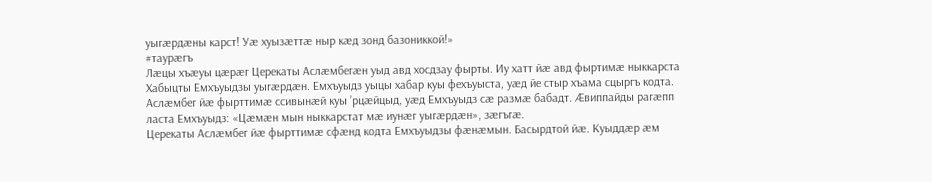уыгӕрдӕны карст! Уӕ хуызӕттӕ ныр кӕд зонд базониккой!»
#таурӕгъ
Лӕцы хъӕуы цӕрӕг Церекаты Аслӕмбегӕн уыд авд хосдзау фырты. Иу хатт йӕ авд фыртимӕ ныккарста Хабыцты Емхъуыдзы уыгӕрдӕн. Емхъуыдз уыцы хабар куы фехъуыста, уӕд йе стыр хъама сцыргъ кодта.
Аслӕмбег йӕ фырттимӕ ссивынӕй куы ’рцӕйцыд, уӕд Емхъуыдз сӕ размӕ бабадт. Ӕвиппайды рагӕпп ласта Емхъуыдз: «Цӕмӕн мын ныккарстат мӕ иунӕг уыгӕрдӕн», зӕгъгӕ.
Церекаты Аслӕмбег йӕ фырттимӕ сфӕнд кодта Емхъуыдзы фӕнӕмын. Басырдтой йӕ. Куыддӕр ӕм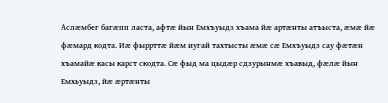Аслӕмбег багӕпп ласта, афтӕ йын Емхъуыдз хъама йӕ артӕнты атъыста, ӕмӕ йӕ фӕмард кодта. Иӕ фыррттӕ йӕм иугай тахтысты ӕмӕ сӕ Емхъуыдз сау фӕтӕн хъамайӕ касы карст скодта. Сӕ фыд ма цыдӕр сдзурынмӕ хъавыд, фӕлӕ йын Емхьуыдз, йӕ ӕртӕнты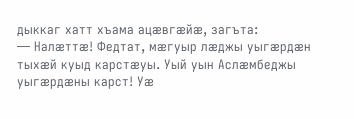дыккаг хатт хъама ацӕвгӕйӕ, загъта:
— Налӕттӕ! Федтат, мӕгуыр лӕджы уыгӕрдӕн тыхӕй куыд карстӕуы. Уый уын Аслӕмбеджы уыгӕрдӕны карст! Уӕ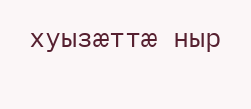хуызӕттӕ ныр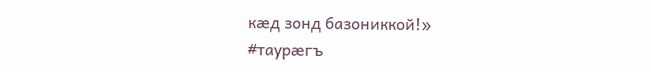кӕд зонд базониккой!»
#таурӕгъ